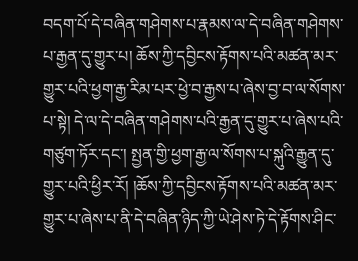བདག་པོ་དེ་བཞིན་གཤེགས་པ་རྣམས་ལ་དེ་བཞིན་གཤེགས་པ་རྒྱན་དུ་གྱུར་པ། ཆོས་ཀྱི་དབྱིངས་རྟོགས་པའི་མཚན་མར་གྱུར་པའི་ཕྱག་རྒྱ་རིམ་པར་ཕྱེ་བ་རྒྱས་པ་ཞེས་བྱ་བ་ལ་སོགས་པ་སྟེ། དེ་ལ་དེ་བཞིན་གཤེགས་པའི་རྒྱན་དུ་གྱུར་པ་ཞེས་པའི་གཙུག་ཏོར་དང་། སྤྱན་གྱི་ཕྱག་རྒྱ་ལ་སོགས་པ་སྐུའི་རྒྱུན་དུ་གྱུར་པའི་ཕྱིར་རོ། །ཆོས་ཀྱི་དབྱིངས་རྟོགས་པའི་མཚན་མར་གྱུར་པ་ཞེས་པ་ནི་དེ་བཞིན་ཉིད་ཀྱི་ཡེ་ཤེས་ཏེ་དེ་རྟོགས་ཤིང་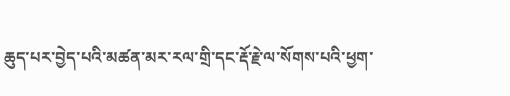ཆུད་པར་བྱེད་པའི་མཚན་མར་རལ་གྲི་དང་རྡོ་རྗེ་ལ་སོགས་པའི་ཕྱག་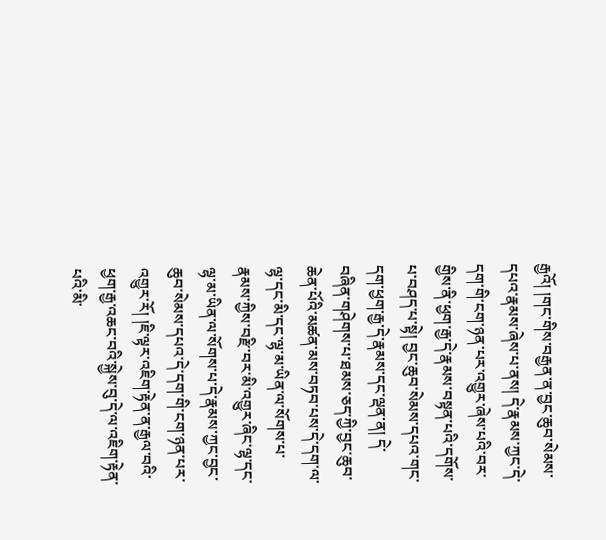རྒྱའོ། །གང་གིས་བརྒྱན་ན་བྱང་ཆུབ་སེམས་དཔའ་རྣམས་ཞེས་པ་ནས། དེ་རྣམས་ཀྱང་དེ་དག་གི་ངག་ཉན་པར་འགྱུར་ཞེས་པའི་བར་གྱིས་ནི་ཕྱག་རྒྱ་དེ་རྣམས་བསྟན་པའི་དགོས་པ་བཤད་པ་སྟེ། བྱང་ཆུབ་སེམས་དཔའ་གང་དག་ཕྱག་རྒྱ་དེ་རྣམས་དང་ལྡན་ན། དེ་བཞིན་གཤེགས་པ་ཐམས་ཅད་ཀྱི་བྱང་ཆུབ་ཆེན་པོའི་མཚན་མས་བཏབ་པས་དེ་དག་ལ་ལྷ་དང་མི་དང་ལྷ་མ་ཡིན་ལ་སོགས་པ་རྣམས་ཀྱིས་བརྫི་བར་མི་འགྱུར་ཞིང་ལྷ་དང་ལྷ་མ་ཡིན་ལ་སོགས་པ་དེ་རྣམས་ཀྱང་བྱང་ཆུབ་སེམས་དཔའ་དེ་དག་གི་ངག་ཉན་པར་འགྱུར་རོ། །ཇི་ལྟར་འཇིག་རྟེན་ན་རྒྱལ་བའི་ཕྱག་རྒྱ་འཆང་བའི་སྐྱེས་བུ་དེ་ལ་འཇིག་རྟེན་པའི་མི་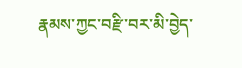རྣམས་ཀྱང་བརྫི་བར་མི་བྱེད་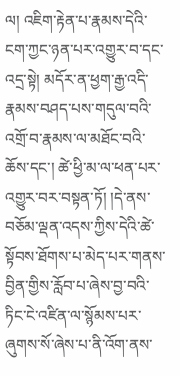ལ། འཇིག་རྟེན་པ་རྣམས་དེའི་ངག་ཀྱང་ཉན་པར་འགྱུར་བ་དང་འདྲ་སྟེ། མདོར་ན་ཕྱག་རྒྱ་འདི་རྣམས་བཤད་པས་གདུལ་བའི་འགྲོ་བ་རྣམས་ལ་མཐོང་བའི་ཆོས་དང་། ཚེ་ཕྱི་མ་ལ་ཕན་པར་འགྱུར་བར་བསྟན་ཏོ། །དེ་ནས་བཅོམ་ལྡན་འདས་ཀྱིས་དེའི་ཚེ་སྟོབས་ཐོགས་པ་མེད་པར་གནས་བྱིན་གྱིས་རློབ་པ་ཞེས་བྱ་བའི་ཏིང་ངེ་འཛིན་ལ་སྙོམས་པར་ཞུགས་སོ་ཞེས་པ་ནི་འོག་ནས་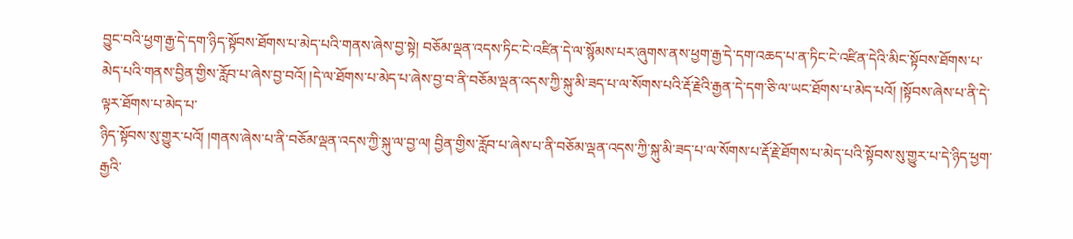བྱུང་བའི་ཕྱག་རྒྱ་དེ་དག་ཉིད་སྟོབས་ཐོགས་པ་མེད་པའི་གནས་ཞེས་བྱ་སྟེ། བཅོམ་ལྡན་འདས་ཏིང་ངེ་འཛིན་དེ་ལ་སྙོམས་པར་ཞུགས་ནས་ཕྱག་རྒྱ་དེ་དག་འཆད་པ་ན་ཏིང་ངེ་འཛིན་དེའི་མིང་སྟོབས་ཐོགས་པ་མེད་པའི་གནས་བྱིན་གྱིས་རློབ་པ་ཞེས་བྱ་བའོ། །དེ་ལ་ཐོགས་པ་མེད་པ་ཞེས་བྱ་བ་ནི་བཅོམ་ལྡན་འདས་ཀྱི་སྐུ་མི་ཟད་པ་ལ་སོགས་པའི་རྡོ་རྗེའི་རྒྱན་དེ་དག་ཅི་ལ་ཡང་ཐོགས་པ་མེད་པའོ། །སྟོབས་ཞེས་པ་ནི་དེ་ལྟར་ཐོགས་པ་མེད་པ་
ཉིད་སྟོབས་སུ་གྱུར་པའོ། །གནས་ཞེས་པ་ནི་བཅོམ་ལྡན་འདས་ཀྱི་སྐུ་ལ་བྱ་ལ། བྱིན་གྱིས་རློབ་པ་ཞེས་པ་ནི་བཅོམ་ལྡན་འདས་ཀྱི་སྐུ་མི་ཟད་པ་ལ་སོགས་པ་རྡོ་རྗེ་ཐོགས་པ་མེད་པའི་སྟོབས་སུ་གྱུར་པ་དེ་ཉིད་ཕྱག་རྒྱའི་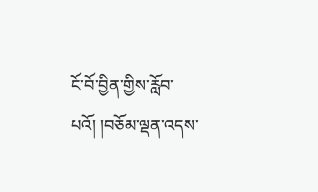ངོ་བོ་བྱིན་གྱིས་རློབ་པའོ། །བཅོམ་ལྡན་འདས་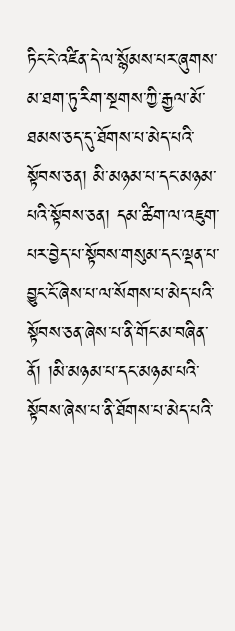ཏིང་ངེ་འཛིན་དེ་ལ་སྙོམས་པར་ཞུགས་མ་ཐག་ཏུ་རིག་སྔགས་ཀྱི་རྒྱལ་མོ་ཐམས་ཅད་དུ་ཐོགས་པ་མེད་པའི་སྟོབས་ཅན། མི་མཉམ་པ་དང་མཉམ་པའི་སྟོབས་ཅན། དམ་ཚིག་ལ་འཇུག་པར་བྱེད་པ་སྟོབས་གསུམ་དང་ལྡན་པ་བྱུང་ངོ་ཞེས་པ་ལ་སོགས་པ་མེད་པའི་སྟོབས་ཅན་ཞེས་པ་ནི་གོང་མ་བཞིན་ནོ། །མི་མཉམ་པ་དང་མཉམ་པའི་སྟོབས་ཞེས་པ་ནི་ཐོགས་པ་མེད་པའི་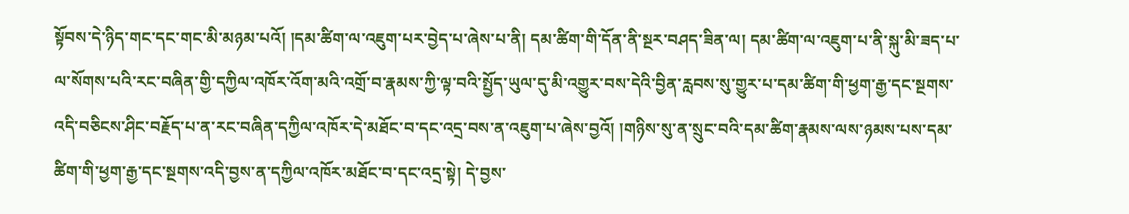སྟོབས་དེ་ཉིད་གང་དང་གང་མི་མཉམ་པའོ། །དམ་ཚིག་ལ་འཇུག་པར་བྱེད་པ་ཞེས་པ་ནི། དམ་ཚིག་གི་དོན་ནི་སྔར་བཤད་ཟིན་ལ། དམ་ཚིག་ལ་འཇུག་པ་ནི་སྐུ་མི་ཟད་པ་ལ་སོགས་པའི་རང་བཞིན་གྱི་དཀྱིལ་འཁོར་འོག་མའི་འགྲོ་བ་རྣམས་ཀྱི་ལྟ་བའི་སྤྱོད་ཡུལ་དུ་མི་འགྱུར་བས་དེའི་བྱིན་རླབས་སུ་གྱུར་པ་དམ་ཚིག་གི་ཕྱག་རྒྱ་དང་སྔགས་འདི་བཅིངས་ཤིང་བརྗོད་པ་ན་རང་བཞིན་དཀྱིལ་འཁོར་དེ་མཐོང་བ་དང་འདྲ་བས་ན་འཇུག་པ་ཞེས་བྱའོ། །གཉིས་སུ་ན་སྲུང་བའི་དམ་ཚིག་རྣམས་ལས་ཉམས་པས་དམ་ཚིག་གི་ཕྱག་རྒྱ་དང་སྔགས་འདི་བྱས་ན་དཀྱིལ་འཁོར་མཐོང་བ་དང་འདྲ་སྟེ། དེ་བྱས་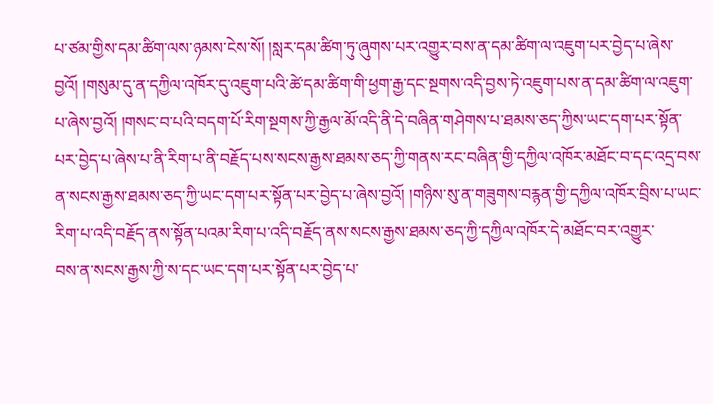པ་ཙམ་གྱིས་དམ་ཚིག་ལས་ཉམས་ངེས་སོ། །སླར་དམ་ཚིག་ཏུ་ཞུགས་པར་འགྱུར་བས་ན་དམ་ཚིག་ལ་འཇུག་པར་བྱེད་པ་ཞེས་བྱའོ། །གསུམ་དུ་ན་དཀྱིལ་འཁོར་དུ་འཇུག་པའི་ཚེ་དམ་ཚིག་གི་ཕྱག་རྒྱ་དང་སྔགས་འདི་བྱས་ཏེ་འཇུག་པས་ན་དམ་ཚིག་ལ་འཇུག་པ་ཞེས་བྱའོ། །གསང་བ་པའི་བདག་པོ་རིག་སྔགས་ཀྱི་རྒྱལ་མོ་འདི་ནི་དེ་བཞིན་གཤེགས་པ་ཐམས་ཅད་ཀྱིས་ཡང་དག་པར་སྟོན་པར་བྱེད་པ་ཞེས་པ་ནི་རིག་པ་ནི་བརྗོད་པས་སངས་རྒྱས་ཐམས་ཅད་ཀྱི་གནས་རང་བཞིན་གྱི་དཀྱིལ་འཁོར་མཐོང་བ་དང་འདྲ་བས་ན་སངས་རྒྱས་ཐམས་ཅད་ཀྱི་ཡང་དག་པར་སྟོན་པར་བྱེད་པ་ཞེས་བྱའོ། །གཉིས་སུ་ན་གཟུགས་བརྙན་གྱི་དཀྱིལ་འཁོར་བྲིས་པ་ཡང་རིག་པ་འདི་བརྗོད་ནས་སྟོན་པའམ་རིག་པ་འདི་བརྗོད་ནས་སངས་རྒྱས་ཐམས་ཅད་ཀྱི་དཀྱིལ་འཁོར་དེ་མཐོང་བར་འགྱུར་
བས་ན་སངས་རྒྱས་ཀྱི་ས་དང་ཡང་དག་པར་སྟོན་པར་བྱེད་པ་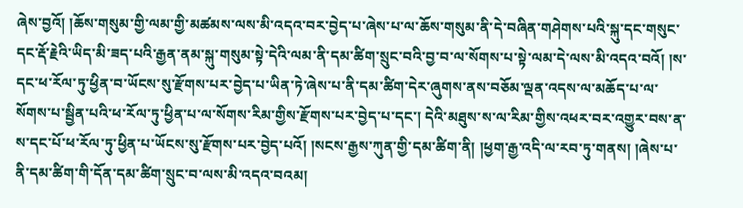ཞེས་བྱའོ། །ཆོས་གསུམ་གྱི་ལམ་གྱི་མཚམས་ལས་མི་འདའ་བར་བྱེད་པ་ཞེས་པ་ལ་ཆོས་གསུམ་ནི་དེ་བཞིན་གཤེགས་པའི་སྐུ་དང་གསུང་དང་རྡོ་རྗེའི་ཡིད་མི་ཟད་པའི་རྒྱན་ནམ་སྐུ་གསུམ་སྟེ་དེའི་ལམ་ནི་དམ་ཚིག་སྲུང་བའི་བྱ་བ་ལ་སོགས་པ་སྟེ་ལམ་དེ་ལས་མི་འདའ་བའོ། །ས་དང་ཕ་རོལ་ཏུ་ཕྱིན་བ་ཡོངས་སུ་རྫོགས་པར་བྱེད་པ་ཡིན་ཏེ་ཞེས་པ་ནི་དམ་ཚིག་དེར་ཞུགས་ནས་བཅོམ་ལྡན་འདས་ལ་མཆོད་པ་ལ་སོགས་པ་སྦྱིན་པའི་ཕ་རོལ་ཏུ་ཕྱིན་པ་ལ་སོགས་རིམ་གྱིས་རྫོགས་པར་བྱེད་པ་དང་། དེའི་མཐུས་ས་ལ་རིམ་གྱིས་འཕར་བར་འགྱུར་བས་ན་ས་དང་པོ་ཕ་རོལ་ཏུ་ཕྱིན་པ་ཡོངས་སུ་རྫོགས་པར་བྱེད་པའོ། །སངས་རྒྱས་ཀུན་གྱི་དམ་ཚིག་ནི། །ཕྱག་རྒྱ་འདི་ལ་རབ་ཏུ་གནས། །ཞེས་པ་ནི་དམ་ཚིག་གི་དོན་དམ་ཚིག་སྲུང་བ་ལས་མི་འདའ་བའམ།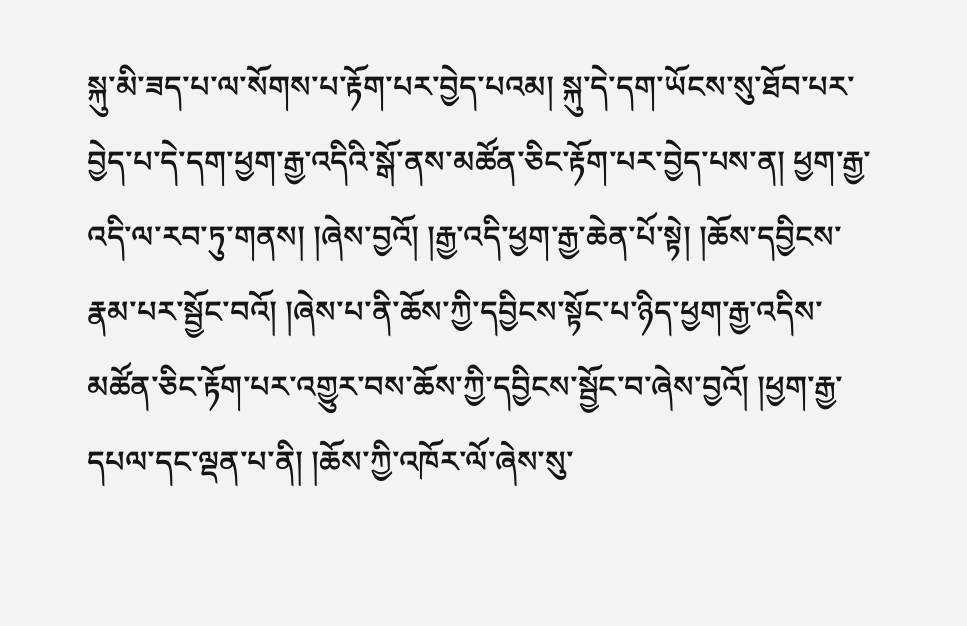སྐུ་མི་ཟད་པ་ལ་སོགས་པ་རྟོག་པར་བྱེད་པའམ། སྐུ་དེ་དག་ཡོངས་སུ་ཐོབ་པར་བྱེད་པ་དེ་དག་ཕྱག་རྒྱ་འདིའི་སྒོ་ནས་མཚོན་ཅིང་རྟོག་པར་བྱེད་པས་ན། ཕྱག་རྒྱ་འདི་ལ་རབ་ཏུ་གནས། །ཞེས་བྱའོ། །རྒྱ་འདི་ཕྱག་རྒྱ་ཆེན་པོ་སྟེ། །ཆོས་དབྱིངས་རྣམ་པར་སྦྱོང་བའོ། །ཞེས་པ་ནི་ཆོས་ཀྱི་དབྱིངས་སྟོང་པ་ཉིད་ཕྱག་རྒྱ་འདིས་མཚོན་ཅིང་རྟོག་པར་འགྱུར་བས་ཆོས་ཀྱི་དབྱིངས་སྦྱོང་བ་ཞེས་བྱའོ། །ཕྱག་རྒྱ་དཔལ་དང་ལྡན་པ་ནི། །ཆོས་ཀྱི་འཁོར་ལོ་ཞེས་སུ་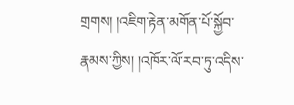གྲགས། །འཇིག་རྟེན་མགོན་པོ་སྐྱོབ་རྣམས་ཀྱིས། །འཁོར་ལོ་རབ་ཏུ་འདིས་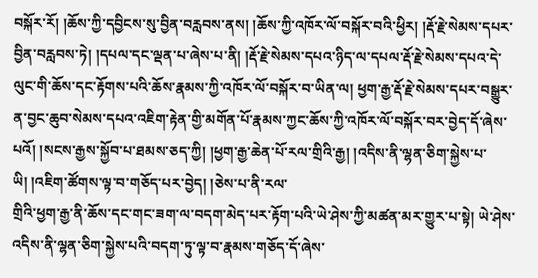བསྐོར་རོ། །ཆོས་ཀྱི་དབྱིངས་སུ་བྱིན་བརླབས་ནས། །ཆོས་ཀྱི་འཁོར་ལོ་བསྐོར་བའི་ཕྱིར། །རྡོ་རྗེ་སེམས་དཔར་བྱིན་བརླབས་ཏེ། །དཔལ་དང་ལྡན་པ་ཞེས་པ་ནི། །རྡོ་རྗེ་སེམས་དཔའ་ཉིད་ལ་དཔལ་རྡོ་རྗེ་སེམས་དཔའ་དེ་ལུང་གི་ཆོས་དང་རྟོགས་པའི་ཆོས་རྣམས་ཀྱི་འཁོར་ལོ་བསྐོར་བ་ཡིན་ལ། ཕྱག་རྒྱ་རྡོ་རྗེ་སེམས་དཔར་བསྒྱུར་ན་བྱང་ཆུབ་སེམས་དཔའ་འཇིག་རྟེན་གྱི་མགོན་པོ་རྣམས་ཀྱང་ཆོས་ཀྱི་འཁོར་ལོ་བསྐོར་བར་བྱེད་དོ་ཞེས་པའོ། །སངས་རྒྱས་སྐྱོབ་པ་ཐམས་ཅད་ཀྱི། །ཕྱག་རྒྱ་ཆེན་པོ་རལ་གྲིའི་རྒྱ། །འདིས་ནི་ལྷན་ཅིག་སྐྱེས་པ་ཡི། །འཇིག་ཚོགས་ལྟ་བ་གཅོད་པར་བྱེད། །ཅེས་པ་ནི་རལ་
གྲིའི་ཕྱག་རྒྱ་ནི་ཆོས་དང་གང་ཟག་ལ་བདག་མེད་པར་རྟོག་པའི་ཡེ་ཤེས་ཀྱི་མཚན་མར་གྱུར་པ་སྟེ། ཡེ་ཤེས་འདིས་ནི་ལྷན་ཅིག་སྐྱེས་པའི་བདག་ཏུ་ལྟ་བ་རྣམས་གཅོད་དོ་ཞེས་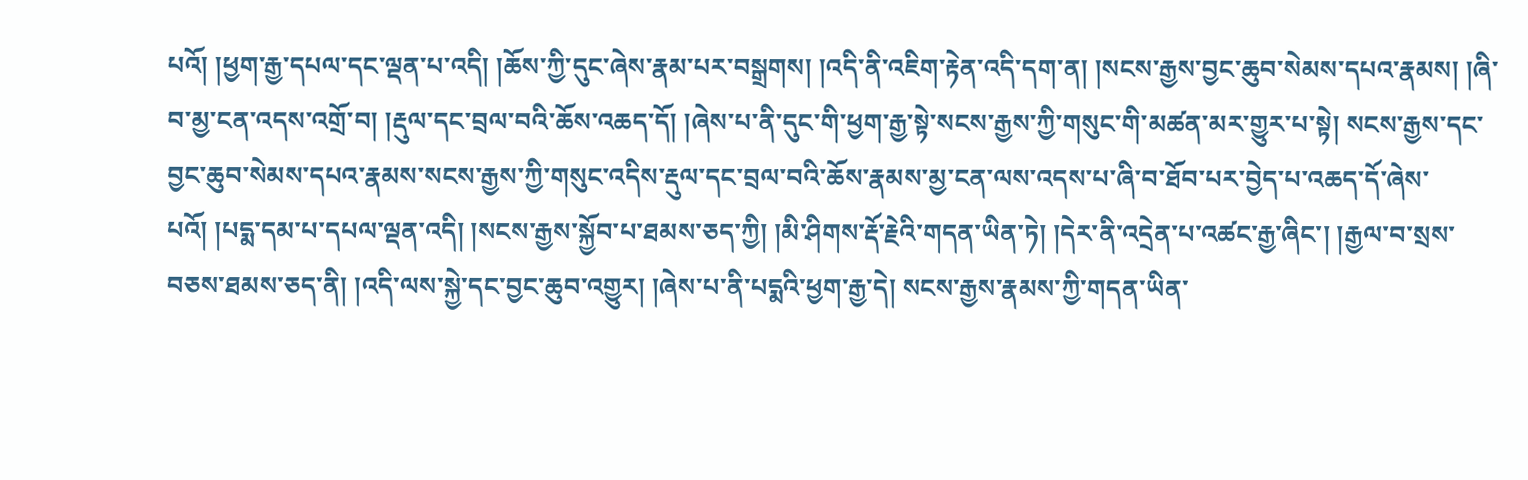པའོ། །ཕྱག་རྒྱ་དཔལ་དང་ལྡན་པ་འདི། །ཆོས་ཀྱི་དུང་ཞེས་རྣམ་པར་བསྒྲགས། །འདི་ནི་འཇིག་རྟེན་འདི་དག་ན། །སངས་རྒྱས་བྱང་ཆུབ་སེམས་དཔའ་རྣམས། །ཞི་བ་མྱ་ངན་འདས་འགྲོ་བ། །རྡུལ་དང་བྲལ་བའི་ཆོས་འཆད་དོ། །ཞེས་པ་ནི་དུང་གི་ཕྱག་རྒྱ་སྟེ་སངས་རྒྱས་ཀྱི་གསུང་གི་མཚན་མར་གྱུར་པ་སྟེ། སངས་རྒྱས་དང་བྱང་ཆུབ་སེམས་དཔའ་རྣམས་སངས་རྒྱས་ཀྱི་གསུང་འདིས་རྡུལ་དང་བྲལ་བའི་ཆོས་རྣམས་མྱ་ངན་ལས་འདས་པ་ཞི་བ་ཐོབ་པར་བྱེད་པ་འཆད་དོ་ཞེས་པའོ། །པདྨ་དམ་པ་དཔལ་ལྡན་འདི། །སངས་རྒྱས་སྐྱོབ་པ་ཐམས་ཅད་ཀྱི། །མི་ཤིགས་རྡོ་རྗེའི་གདན་ཡིན་ཏེ། །དེར་ནི་འདྲེན་པ་འཚང་རྒྱ་ཞིང་། །རྒྱལ་བ་སྲས་བཅས་ཐམས་ཅད་ནི། །འདི་ལས་སྐྱེ་དང་བྱང་ཆུབ་འགྱུར། །ཞེས་པ་ནི་པདྨའི་ཕྱག་རྒྱ་དེ། སངས་རྒྱས་རྣམས་ཀྱི་གདན་ཡིན་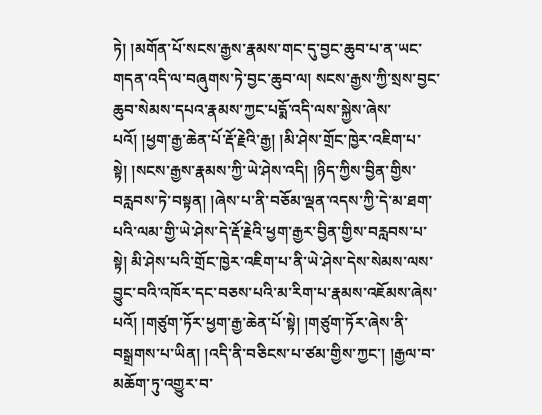ཏེ། །མགོན་པོ་སངས་རྒྱས་རྣམས་གང་དུ་བྱང་ཆུབ་པ་ན་ཡང་གདན་འདི་ལ་བཞུགས་ཏེ་བྱང་ཆུབ་ལ། སངས་རྒྱས་ཀྱི་སྲས་བྱང་ཆུབ་སེམས་དཔའ་རྣམས་ཀྱང་པདྨོ་འདི་ལས་སྐྱེས་ཞེས་པའོ། །ཕྱག་རྒྱ་ཆེན་པོ་རྡོ་རྗེའི་རྒྱ། །མི་ཤེས་གྲོང་ཁྱེར་འཇིག་པ་སྟེ། །སངས་རྒྱས་རྣམས་ཀྱི་ཡེ་ཤེས་འདི། །ཉིད་ཀྱིས་བྱིན་གྱིས་བརླབས་ཏེ་བསྟན། །ཞེས་པ་ནི་བཅོམ་ལྡན་འདས་ཀྱི་དེ་མ་ཐག་པའི་ལམ་གྱི་ཡེ་ཤེས་དེ་རྡོ་རྗེའི་ཕྱག་རྒྱར་བྱིན་གྱིས་བརླབས་པ་སྟེ། མི་ཤེས་པའི་གྲོང་ཁྱེར་འཇིག་པ་ནི་ཡེ་ཤེས་དེས་སེམས་ལས་བྱུང་བའི་འཁོར་དང་བཅས་པའི་མ་རིག་པ་རྣམས་འཇོམས་ཞེས་པའོ། །གཙུག་ཏོར་ཕྱག་རྒྱ་ཆེན་པོ་སྟེ། །གཙུག་ཏོར་ཞེས་ནི་བསྒྲགས་པ་ཡིན། །འདི་ནི་བཅིངས་པ་ཙམ་གྱིས་ཀྱང་། །རྒྱལ་བ་མཆོག་ཏུ་འགྱུར་བ་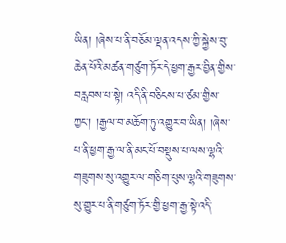ཡིན། །ཞེས་པ་ནི་བཅོམ་ལྡན་འདས་ཀྱི་སྐྱེས་བུ་ཆེན་པོའི་མཚན་གཙུག་ཏོར་དེ་ཕྱག་རྒྱར་བྱིན་གྱིས་བརླབས་པ་སྟེ། འདི་ནི་བཅིངས་པ་ཙམ་གྱིས་ཀྱང་། །རྒྱལ་བ་མཆོག་ཏུ་འགྱུར་བ་ཡིན། །ཞེས་པ་ནི་ཕྱག་རྒྱ་ལ་ནི་མང་པོ་བསྡུས་པ་ལས་ལྷའི་གཟུགས་སུ་འགྱུར་ལ་གཅིག་པུས་ལྷའི་གཟུགས་སུ་གྱུར་པ་ནི་གཙུག་ཏོར་གྱི་ཕྱག་རྒྱ་སྟེ་འདི་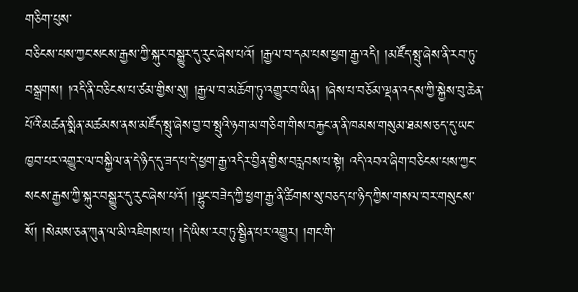གཅིག་པུས་
བཅིངས་པས་ཀྱང་སངས་རྒྱས་ཀྱི་སྐུར་བསྒྱུར་དུ་རུང་ཞེས་པའོ། །རྒྱལ་བ་དམ་པས་ཕྱག་རྒྱ་འདི། །མཛོད་སྤུ་ཞེས་ནི་རབ་ཏུ་བསྒྲགས། །འདི་ནི་བཅིངས་པ་ཙམ་གྱིས་སུ། །རྒྱལ་བ་མཆོག་ཏུ་འགྱུར་བ་ཡིན། །ཞེས་པ་བཅོམ་ལྡན་འདས་ཀྱི་སྐྱེས་བུ་ཆེན་པོའི་མཚན་སྨིན་མཚམས་ནས་མཛོད་སྤུ་ཞེས་བྱ་བ་སྤུའི་ཉག་མ་གཅིག་གིས་བརྐྱང་ན་ནི་ཁམས་གསུམ་ཐམས་ཅད་དུ་ཡང་ཁྱབ་པར་འགྱུར་ལ་བསྐྱིལ་ན་དེ་ཉིད་དུ་ཟད་པ་དེ་ཕྱག་རྒྱ་འདིར་བྱིན་གྱིས་བརླབས་པ་སྟེ། འདི་འབའ་ཞིག་བཅིངས་པས་ཀྱང་སངས་རྒྱས་ཀྱི་སྐུར་བསྒྱུར་དུ་རུང་ཞེས་པའོ། །ལྷུང་བཟེད་ཀྱི་ཕྱག་རྒྱ་ནི་ཚིགས་སུ་བཅད་པ་ཉིད་ཀྱིས་གསལ་བར་གསུངས་སོ། །སེམས་ཅན་ཀུན་ལ་མི་འཇིགས་པ། །དེ་ཡིས་རབ་ཏུ་སྦྱིན་པར་འགྱུར། །གང་གི་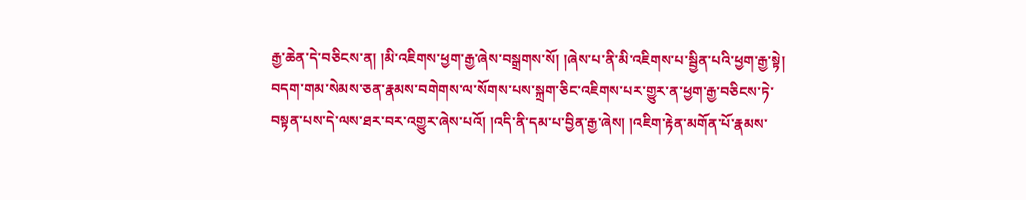རྒྱ་ཆེན་དེ་བཅིངས་ན། །མི་འཇིགས་ཕྱག་རྒྱ་ཞེས་བསྒྲགས་སོ། །ཞེས་པ་ནི་མི་འཇིགས་པ་སྦྱིན་པའི་ཕྱག་རྒྱ་སྟེ། བདག་གམ་སེམས་ཅན་རྣམས་བགེགས་ལ་སོགས་པས་སྐྲག་ཅིང་འཇིགས་པར་གྱུར་ན་ཕྱག་རྒྱ་བཅིངས་ཏེ་བསྟན་པས་དེ་ལས་ཐར་བར་འགྱུར་ཞེས་པའོ། །འདི་ནི་དམ་པ་བྱིན་རྒྱ་ཞེས། །འཇིག་རྟེན་མགོན་པོ་རྣམས་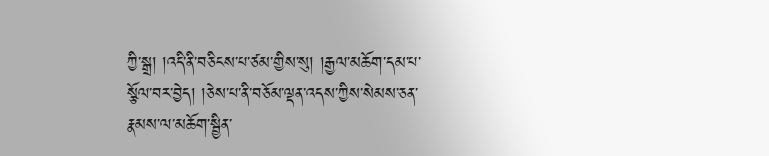ཀྱི་སྒྲ། །འདི་ནི་བཅིངས་པ་ཙམ་གྱིས་སུ། །རྒྱལ་མཆོག་དམ་པ་སྩོལ་བར་བྱེད། །ཅེས་པ་ནི་བཅོམ་ལྡན་འདས་ཀྱིས་སེམས་ཅན་རྣམས་ལ་མཆོག་སྦྱིན་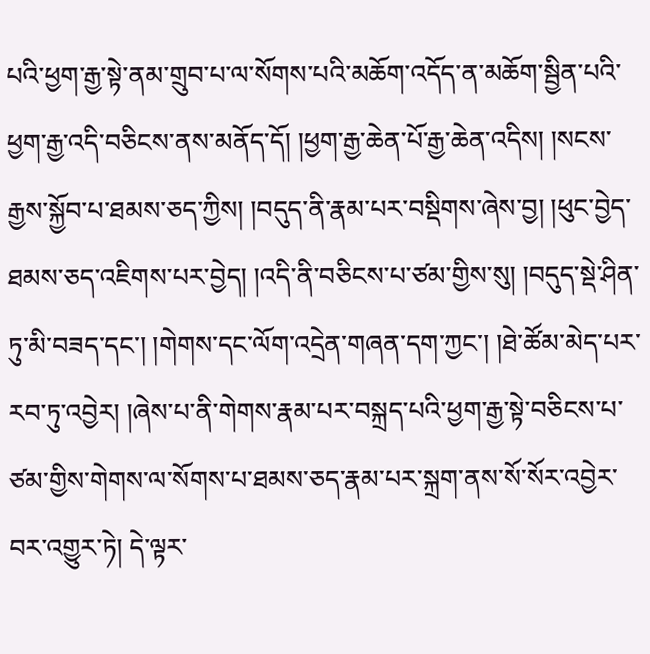པའི་ཕྱག་རྒྱ་སྟེ་ནམ་གྲུབ་པ་ལ་སོགས་པའི་མཆོག་འདོད་ན་མཆོག་སྦྱིན་པའི་ཕྱག་རྒྱ་འདི་བཅིངས་ནས་མནོད་དོ། །ཕྱག་རྒྱ་ཆེན་པོ་རྒྱ་ཆེན་འདིས། །སངས་རྒྱས་སྐྱོབ་པ་ཐམས་ཅད་ཀྱིས། །བདུད་ནི་རྣམ་པར་བསྡིགས་ཞེས་བྱ། །ཕུང་བྱེད་ཐམས་ཅད་འཇིགས་པར་བྱེད། །འདི་ནི་བཅིངས་པ་ཙམ་གྱིས་སུ། །བདུད་སྡེ་ཤིན་ཏུ་མི་བཟད་དང་། །གེགས་དང་ལོག་འདྲེན་གཞན་དག་ཀྱང་། །ཐེ་ཚོམ་མེད་པར་རབ་ཏུ་འབྱེར། །ཞེས་པ་ནི་གེགས་རྣམ་པར་བསྐྲད་པའི་ཕྱག་རྒྱ་སྟེ་བཅིངས་པ་ཙམ་གྱིས་གེགས་ལ་སོགས་པ་ཐམས་ཅད་རྣམ་པར་སྐྲག་ནས་སོ་སོར་འབྱེར་བར་འགྱུར་ཏེ། དེ་ལྟར་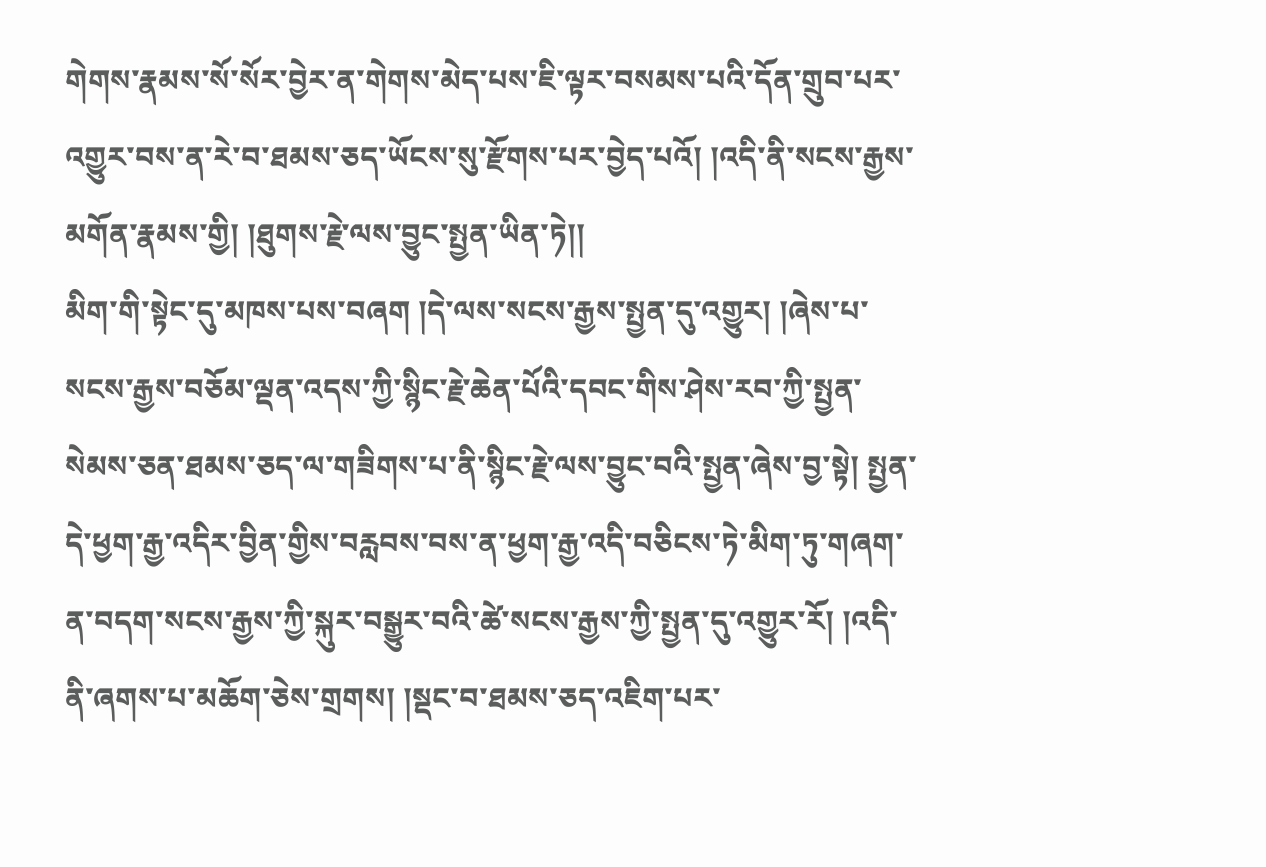གེགས་རྣམས་སོ་སོར་བྱེར་ན་གེགས་མེད་པས་ཇི་ལྟར་བསམས་པའི་དོན་གྲུབ་པར་འགྱུར་བས་ན་རེ་བ་ཐམས་ཅད་ཡོངས་སུ་རྫོགས་པར་བྱེད་པའོ། །འདི་ནི་སངས་རྒྱས་མགོན་རྣམས་གྱི། །ཐུགས་རྗེ་ལས་བྱུང་སྤྱན་ཡིན་ཏེ།།
མིག་གི་སྟེང་དུ་མཁས་པས་བཞག །དེ་ལས་སངས་རྒྱས་སྤྱན་དུ་འགྱུར། །ཞེས་པ་སངས་རྒྱས་བཅོམ་ལྡན་འདས་ཀྱི་སྙིང་རྗེ་ཆེན་པོའི་དབང་གིས་ཤེས་རབ་ཀྱི་སྤྱན་སེམས་ཅན་ཐམས་ཅད་ལ་གཟིགས་པ་ནི་སྙིང་རྗེ་ལས་བྱུང་བའི་སྤྱན་ཞེས་བྱ་སྟེ། སྤྱན་དེ་ཕྱག་རྒྱ་འདིར་བྱིན་གྱིས་བརླབས་བས་ན་ཕྱག་རྒྱ་འདི་བཅིངས་ཏེ་མིག་ཏུ་གཞག་ན་བདག་སངས་རྒྱས་ཀྱི་སྐུར་བསྒྱུར་བའི་ཚེ་སངས་རྒྱས་ཀྱི་སྤྱན་དུ་འགྱུར་རོ། །འདི་ནི་ཞགས་པ་མཆོག་ཅེས་གྲགས། །སྡང་བ་ཐམས་ཅད་འཇིག་པར་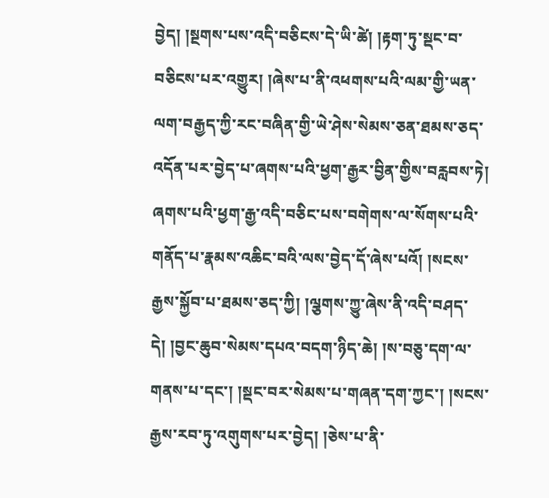བྱེད། །སྔགས་པས་འདི་བཅིངས་དེ་ཡི་ཚེ། །རྟག་ཏུ་སྡང་བ་བཅིངས་པར་འགྱུར། །ཞེས་པ་ནི་འཕགས་པའི་ལམ་གྱི་ཡན་ལག་བརྒྱད་ཀྱི་རང་བཞིན་གྱི་ཡེ་ཤེས་སེམས་ཅན་ཐམས་ཅད་འདོན་པར་བྱེད་པ་ཞགས་པའི་ཕྱག་རྒྱར་བྱིན་གྱིས་བརླབས་ཏེ། ཞགས་པའི་ཕྱག་རྒྱ་འདི་བཅིང་པས་བགེགས་ལ་སོགས་པའི་གནོད་པ་རྣམས་འཆིང་བའི་ལས་བྱེད་དོ་ཞེས་པའོ། །སངས་རྒྱས་སྐྱོབ་པ་ཐམས་ཅད་ཀྱི། །ལྕགས་ཀྱུ་ཞེས་ནི་འདི་བཤད་དེ། །བྱང་ཆུབ་སེམས་དཔའ་བདག་ཉིད་ཆེ། །ས་བཅུ་དག་ལ་གནས་པ་དང་། །སྡང་བར་སེམས་པ་གཞན་དག་ཀྱང་། །སངས་རྒྱས་རབ་ཏུ་འགུགས་པར་བྱེད། །ཅེས་པ་ནི་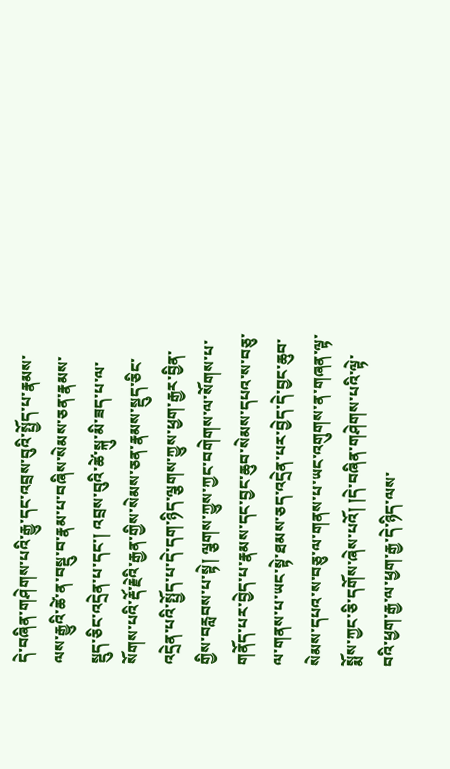དེ་བཞིན་གཤེགས་པའི་རྒྱུ་དང་འབྲས་བུའི་སྤྱོད་པ་རྣམས་ལས་རྒྱུའི་ཚེ་ན་བསྡུ་བ་རྣམ་པ་བཞིས་སེམས་ཅན་རྣམས་སྡུད་ཅིང་འདྲེན་པ་དང་། འབྲས་བུའི་ཚེ་སྐུ་མི་ཟད་པ་ལ་སོགས་པའི་རྡོ་རྗེའི་རྒྱན་གྱིས་སེམས་ཅན་རྣམས་སྡུད་ཅིང་འདྲེན་པའི་སྤྱོད་པ་དེ་དག་ཉིད་ལྕགས་ཀྱུས་ཕྱག་རྒྱར་བྱིན་གྱིས་བརླབས་པ་སྟེ། ལྕགས་ཀྱུས་ཀྱང་བགེགས་ལ་སོགས་པ་གནོད་པར་བྱེད་པ་རྣམས་དང་བྱང་ཆུབ་སེམས་དཔའ་ས་བཅུ་ལ་གནས་པ་ཡང་སྟེ་ཐམས་ཅད་འདྲེན་པར་བྱེད་དེ་བྱང་ཆུབ་སེམས་དཔའ་ས་བཅུ་ལ་གནས་པ་ཡང་འགུགས་ན་གཞན་ལྟ་སྨོས་ཀྱང་ཅི་དགོས་ཞེས་པའོ། །དེ་བཞིན་གཤེགས་པའི་ལྟེ་བའི་ཕྱག་རྒྱ་ལ་ཕྱག་རྒྱ་དེ་ཉིད་ལས་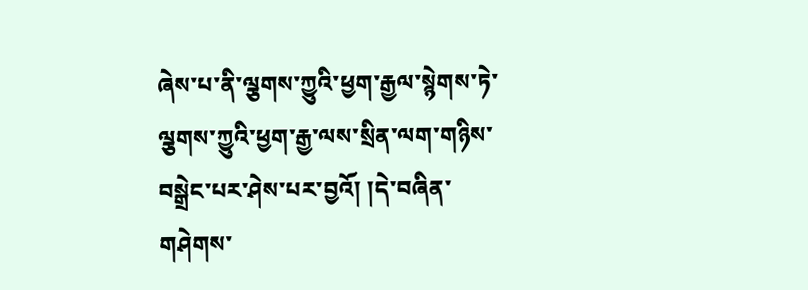ཞེས་པ་ནི་ལྕགས་ཀྱུའི་ཕྱག་རྒྱལ་སྙེགས་ཏེ་ལྕགས་ཀྱུའི་ཕྱག་རྒྱ་ལས་སྲིན་ལག་གཉིས་བསྒྲེང་པར་ཤེས་པར་བྱའོ། །དེ་བཞིན་གཤེགས་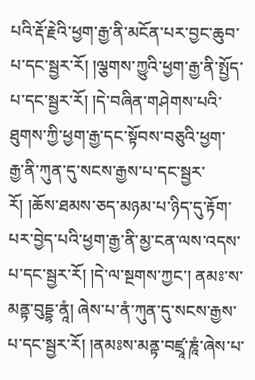པའི་རྡོ་རྗེའི་ཕྱག་རྒྱ་ནི་མངོན་པར་བྱང་ཆུབ་པ་དང་སྦྱར་རོ། །ལྕགས་ཀྱུའི་ཕྱག་རྒྱ་ནི་སྤྱོད་པ་དང་སྦྱར་རོ། །དེ་བཞིན་གཤེགས་པའི་ཐུགས་ཀྱི་ཕྱག་རྒྱ་དང་སྟོབས་བཅུའི་ཕྱག་
རྒྱ་ནི་ཀུན་དུ་སངས་རྒྱས་པ་དང་སྦྱར་རོ། །ཆོས་ཐམས་ཅད་མཉམ་པ་ཉིད་དུ་རྟོག་པར་བྱེད་པའི་ཕྱག་རྒྱ་ནི་མྱ་ངན་ལས་འདས་པ་དང་སྦྱར་རོ། །དེ་ལ་སྔགས་ཀྱང་། ནམཿ་ས་མནྟ་བུདྡྷ་ནཱཾ། ཞེས་པ་ནཾ་ཀུན་དུ་སངས་རྒྱས་པ་དང་སྦྱར་རོ། །ནམཿས་མནྟ་བཛྲཱ་ཎཱཾ་ཞེས་པ་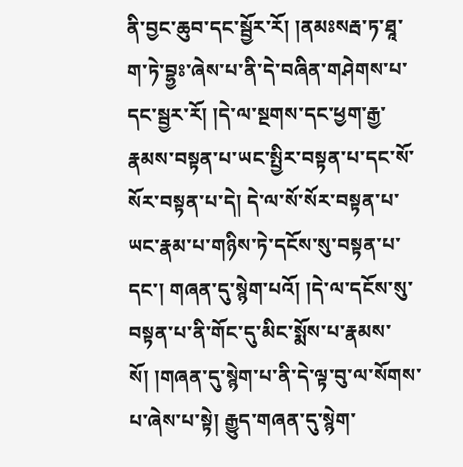ནི་བྱང་ཆུབ་དང་སྦྱོར་རོ། །ནམཿསརྦ་ཏ་ཐཱ་ག་ཏེ་བྷྱཿ་ཞེས་པ་ནི་དེ་བཞིན་གཤེགས་པ་དང་སྦྱར་རོ། །དེ་ལ་སྔགས་དང་ཕྱག་རྒྱ་རྣམས་བསྟན་པ་ཡང་སྤྱིར་བསྟན་པ་དང་སོ་སོར་བསྟན་པ་དེ། དེ་ལ་སོ་སོར་བསྟན་པ་ཡང་རྣམ་པ་གཉིས་ཏེ་དངོས་སུ་བསྟན་པ་དང་། གཞན་དུ་སྙེག་པའོ། །དེ་ལ་དངོས་སུ་བསྟན་པ་ནི་གོང་དུ་མིང་སྨོས་པ་རྣམས་སོ། །གཞན་དུ་སྙེག་པ་ནི་དེ་ལྟ་བུ་ལ་སོགས་པ་ཞེས་པ་སྟེ། རྒྱུད་གཞན་དུ་སྙེག་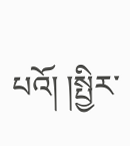པའོ། །སྤྱིར་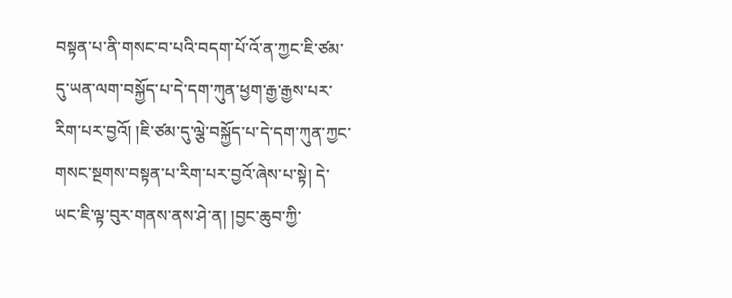བསྟན་པ་ནི་གསང་བ་པའི་བདག་པོ་འོ་ན་ཀྱང་ཇི་ཙམ་དུ་ཡན་ལག་བསྐྱོད་པ་དེ་དག་ཀུན་ཕྱག་རྒྱ་རྒྱས་པར་རིག་པར་བྱའོ། །ཇི་ཙམ་དུ་ལྕེ་བསྐྱོད་པ་དེ་དག་ཀུན་ཀྱང་གསང་སྔགས་བསྟན་པ་རིག་པར་བྱའོ་ཞེས་པ་སྟེ། དེ་ཡང་ཇི་ལྟ་བུར་གནས་ནས་ཤེ་ན། །བྱང་ཆུབ་ཀྱི་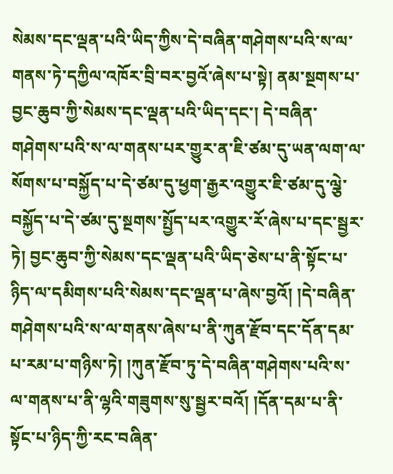སེམས་དང་ལྡན་པའི་ཡིད་ཀྱིས་དེ་བཞིན་གཤེགས་པའི་ས་ལ་གནས་ཏེ་དཀྱིལ་འཁོར་བྲི་བར་བྱའོ་ཞེས་པ་སྟེ། ནམ་སྔགས་པ་བྱང་ཆུབ་ཀྱི་སེམས་དང་ལྡན་པའི་ཡིད་དང་། དེ་བཞིན་གཤེགས་པའི་ས་ལ་གནས་པར་གྱུར་ན་ཇི་ཙམ་དུ་ཡན་ལག་ལ་སོགས་པ་བསྐྱོད་པ་དེ་ཙམ་དུ་ཕྱག་རྒྱར་འགྱུར་ཇི་ཙམ་དུ་ལྕེ་བསྐྱོད་པ་དེ་ཙམ་དུ་སྔགས་སྤྱོད་པར་འགྱུར་རོ་ཞེས་པ་དང་སྦྱར་ཏེ། བྱང་ཆུབ་ཀྱི་སེམས་དང་ལྡན་པའི་ཡིད་ཅེས་པ་ནི་སྟོང་པ་ཉིད་ལ་དམིགས་པའི་སེམས་དང་ལྡན་པ་ཞེས་བྱའོ། །དེ་བཞིན་གཤེགས་པའི་ས་ལ་གནས་ཞེས་པ་ནི་ཀུན་རྫོབ་དང་དོན་དམ་པ་རམ་པ་གཉིས་ཏེ། །ཀུན་རྫོབ་ཏུ་དེ་བཞིན་གཤེགས་པའི་ས་ལ་གནས་པ་ནི་ལྷའི་གཟུགས་སུ་སྦྱར་བའོ། །དོན་དམ་པ་ནི་སྟོང་པ་ཉིད་ཀྱི་རང་བཞིན་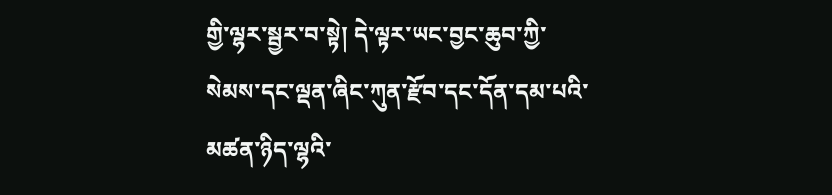གྱི་ལྷར་སྦྱར་བ་སྟེ། དེ་ལྟར་ཡང་བྱང་ཆུབ་ཀྱི་སེམས་དང་ལྡན་ཞིང་ཀུན་རྫོབ་དང་དོན་དམ་པའི་མཚན་ཉིད་ལྷའི་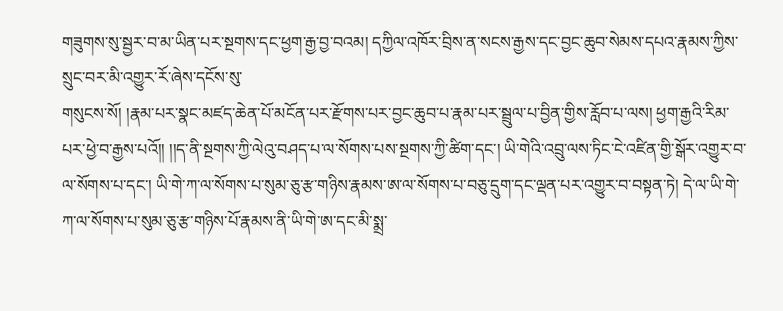གཟུགས་སུ་སྦྱར་བ་མ་ཡིན་པར་སྔགས་དང་ཕྱག་རྒྱ་བྱ་བའམ། དཀྱིལ་འཁོར་བྲིས་ན་སངས་རྒྱས་དང་བྱང་ཆུབ་སེམས་དཔའ་རྣམས་ཀྱིས་སྲུང་བར་མི་འགྱུར་རོ་ཞེས་དངོས་སུ་
གསུངས་སོ། །རྣམ་པར་སྣང་མཛད་ཆེན་པོ་མངོན་པར་རྫོགས་པར་བྱང་ཆུབ་པ་རྣམ་པར་སྦྲུལ་པ་བྱིན་གྱིས་རློབ་པ་ལས། ཕྱག་རྒྱའི་རིམ་པར་ཕྱེ་བ་རྒྱས་པའོ།། །།ད་ནི་སྔགས་ཀྱི་ལེའུ་བཤད་པ་ལ་སོགས་པས་སྔགས་ཀྱི་ཚིག་དང་། ཡི་གེའི་འབྲུ་ལས་ཏིང་ངེ་འཛིན་གྱི་སྒོར་འགྱུར་བ་ལ་སོགས་པ་དང་། ཡི་གེ་ཀ་ལ་སོགས་པ་སུམ་ཅུ་རྩ་གཉིས་རྣམས་ཨ་ལ་སོགས་པ་བཅུ་དྲུག་དང་ལྡན་པར་འགྱུར་བ་བསྟན་ཏེ། དེ་ལ་ཡི་གེ་ཀ་ལ་སོགས་པ་སུམ་ཅུ་རྩ་གཉིས་པོ་རྣམས་ནི་ཡི་གེ་ཨ་དང་མི་སྨྲ་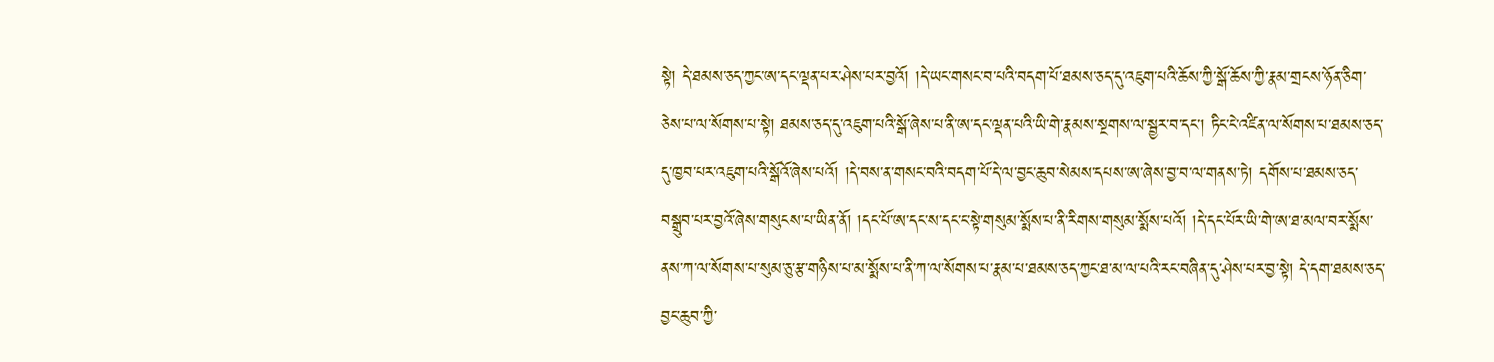སྟེ། དེ་ཐམས་ཅད་ཀྱང་ཨ་དང་ལྡན་པར་ཤེས་པར་བྱའོ། །དེ་ཡང་གསང་བ་པའི་བདག་པོ་ཐམས་ཅད་དུ་འཇུག་པའི་ཆོས་ཀྱི་སྒོ་ཆོས་ཀྱི་རྣམ་གྲངས་ཉོན་ཅིག་ཅེས་པ་ལ་སོགས་པ་སྟེ། ཐམས་ཅད་དུ་འཇུག་པའི་སྒོ་ཞེས་པ་ནི་ཨ་དང་ལྡན་པའི་ཡི་གེ་རྣམས་སྔགས་ལ་སྦྱར་བ་དང་། ཏིང་ངེ་འཛིན་ལ་སོགས་པ་ཐམས་ཅད་དུ་ཁྱབ་པར་འཇུག་པའི་སྒོའོ་ཞེས་པའོ། །དེ་བས་ན་གསང་བའི་བདག་པོ་དེ་ལ་བྱང་ཆུབ་སེམས་དཔས་ཨ་ཞེས་བྱ་བ་ལ་གནས་ཏེ། དགོས་པ་ཐམས་ཅད་བསྒྲུབ་པར་བྱའོ་ཞེས་གསུངས་པ་ཡིན་ནོ། །དང་པོ་ཨ་དང་ས་དང་ང་སྟེ་གསུམ་སྨོས་པ་ནི་རིགས་གསུམ་སྨོས་པའོ། །དེ་དང་པོར་ཡི་གེ་ཨ་ཐ་མལ་བར་སྨོས་ནས་ཀ་ལ་སོགས་པ་སུམ་ཅུ་རྩ་གཉིས་པ་མ་སྨོས་པ་ནི་ཀ་ལ་སོགས་པ་རྣམ་པ་ཐམས་ཅད་ཀྱང་ཐ་མ་ལ་པའི་རང་བཞིན་དུ་ཤེས་པར་བྱ་སྟེ། དེ་དག་ཐམས་ཅད་བྱང་ཆུབ་ཀྱི་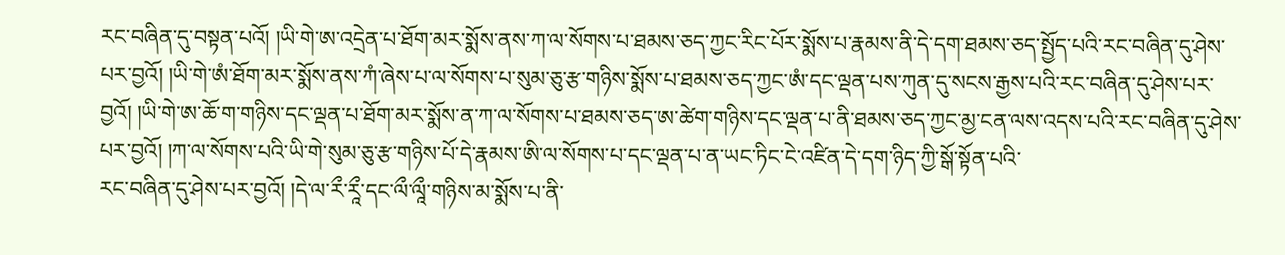རང་བཞིན་དུ་བསྟན་པའོ། །ཡི་གེ་ཨ་འདྲེན་པ་ཐོག་མར་སྨོས་ནས་ཀ་ལ་སོགས་པ་ཐམས་ཅད་ཀྱང་རིང་པོར་སྨོས་པ་རྣམས་ནི་དེ་དག་ཐམས་ཅད་སྤྱོད་པའི་རང་བཞིན་དུ་ཤེས་པར་བྱའོ། །ཡི་གེ་ཨཾ་ཐོག་མར་སྨོས་ནས་ཀཾ་ཞེས་པ་ལ་སོགས་པ་སུམ་ཅུ་རྩ་གཉིས་སྨོས་པ་ཐམས་ཅད་ཀྱང་ཨཾ་དང་ལྡན་པས་ཀུན་དུ་སངས་རྒྱས་པའི་རང་བཞིན་དུ་ཤེས་པར་བྱའོ། །ཡི་གེ་ཨ་ཆོ་ག་གཉིས་དང་ལྡན་པ་ཐོག་མར་སྨོས་ན་ཀ་ལ་སོགས་པ་ཐམས་ཅད་ཨ་ཚེག་གཉིས་དང་ལྡན་པ་ནི་ཐམས་ཅད་ཀྱང་མྱ་ངན་ལས་འདས་པའི་རང་བཞིན་དུ་ཤེས་པར་བྱའོ། །ཀ་ལ་སོགས་པའི་ཡི་གེ་སུམ་ཅུ་རྩ་གཉིས་པོ་དེ་རྣམས་ཨི་ལ་སོགས་པ་དང་ལྡན་པ་ན་ཡང་ཏིང་ངེ་འཛིན་དེ་དག་ཉིད་ཀྱི་སྒོ་སྟོན་པའི་
རང་བཞིན་དུ་ཤེས་པར་བྱའོ། །དེ་ལ་རྀ་རཱྀ་དང་ལྀ་ལཱྀ་གཉིས་མ་སྨོས་པ་ནི་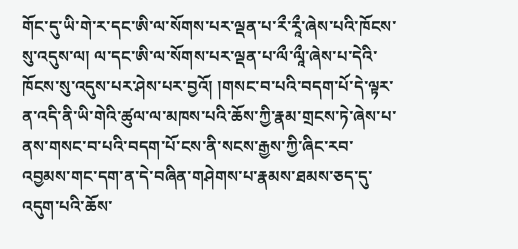གོང་དུ་ཡི་གེ་ར་དང་ཨི་ལ་སོགས་པར་ལྡན་པ་རྀ་རཱྀ་ཞེས་པའི་ཁོངས་སུ་འདུས་ལ། ལ་དང་ཨི་ལ་སོགས་པར་ལྡན་པ་ལྀ་ལཱྀ་ཞེས་པ་དེའི་ཁོངས་སུ་འདུས་པར་ཤེས་པར་བྱའོ། །གསང་བ་པའི་བདག་པོ་དེ་ལྟར་ན་འདི་ནི་ཡི་གེའི་ཚུལ་ལ་མཁས་པའི་ཆོས་ཀྱི་རྣམ་གྲངས་ཏེ་ཞེས་པ་ནས་གསང་བ་པའི་བདག་པོ་ངས་ནི་སངས་རྒྱས་ཀྱི་ཞིང་རབ་འབྱམས་གང་དག་ན་དེ་བཞིན་གཤེགས་པ་རྣམས་ཐམས་ཅད་དུ་འདུག་པའི་ཆོས་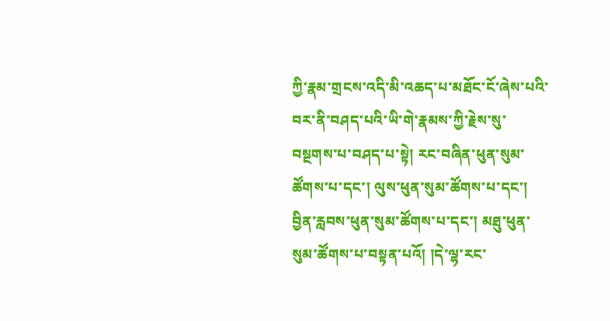ཀྱི་རྣམ་གྲངས་འདི་མི་འཆད་པ་མཐོང་ངོ་ཞེས་པའི་བར་ནི་བཤད་པའི་ཡི་གེ་རྣམས་ཀྱི་རྗེས་སུ་བསྔགས་པ་བཤད་པ་སྟེ། རང་བཞིན་ཕུན་སུམ་ཚོགས་པ་དང་། ལུས་ཕུན་སུམ་ཚོགས་པ་དང་། བྱིན་རླབས་ཕུན་སུམ་ཚོགས་པ་དང་། མཐུ་ཕུན་སུམ་ཚོགས་པ་བསྟན་པའོ། །དེ་ལྷ་རང་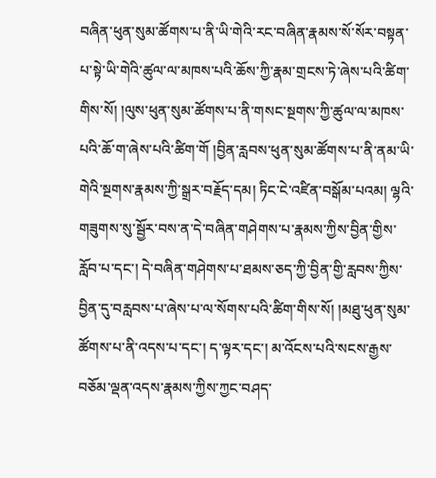བཞིན་ཕུན་སུམ་ཚོགས་པ་ནི་ཡི་གེའི་རང་བཞིན་རྣམས་སོ་སོར་བསྟན་པ་སྟེ་ཡི་གེའི་ཚུལ་ལ་མཁས་པའི་ཆོས་ཀྱི་རྣམ་གྲངས་ཏེ་ཞེས་པའི་ཚིག་གིས་སོ། །ལུས་ཕུན་སུམ་ཚོགས་པ་ནི་གསང་སྔགས་ཀྱི་ཚུལ་ལ་མཁས་པའི་ཆོ་ག་ཞེས་པའི་ཚིག་གོ །བྱིན་རླབས་ཕུན་སུམ་ཚོགས་པ་ནི་ནམ་ཡི་གེའི་སྔགས་རྣམས་ཀྱི་སྒྲར་བརྗོད་དམ། ཏིང་ངེ་འཛིན་བསྒོམ་པའམ། ལྷའི་གཟུགས་སུ་སྦྱོར་བས་ན་དེ་བཞིན་གཤེགས་པ་རྣམས་ཀྱིས་བྱིན་གྱིས་རློབ་པ་དང་། དེ་བཞིན་གཤེགས་པ་ཐམས་ཅད་ཀྱི་བྱིན་གྱི་རླབས་ཀྱིས་བྱིན་དུ་བརླབས་པ་ཞེས་པ་ལ་སོགས་པའི་ཚིག་གིས་སོ། །མཐུ་ཕུན་སུམ་ཚོགས་པ་ནི་འདས་པ་དང་། ད་ལྟར་དང་། མ་འོངས་པའི་སངས་རྒྱས་བཅོམ་ལྡན་འདས་རྣམས་ཀྱིས་ཀྱང་བཤད་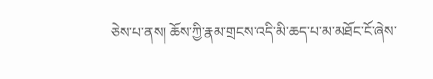ཅེས་པ་ནས། ཆོས་ཀྱི་རྣམ་གྲངས་འདི་མི་ཆད་པ་མ་མཐོང་ངོ་ཞེས་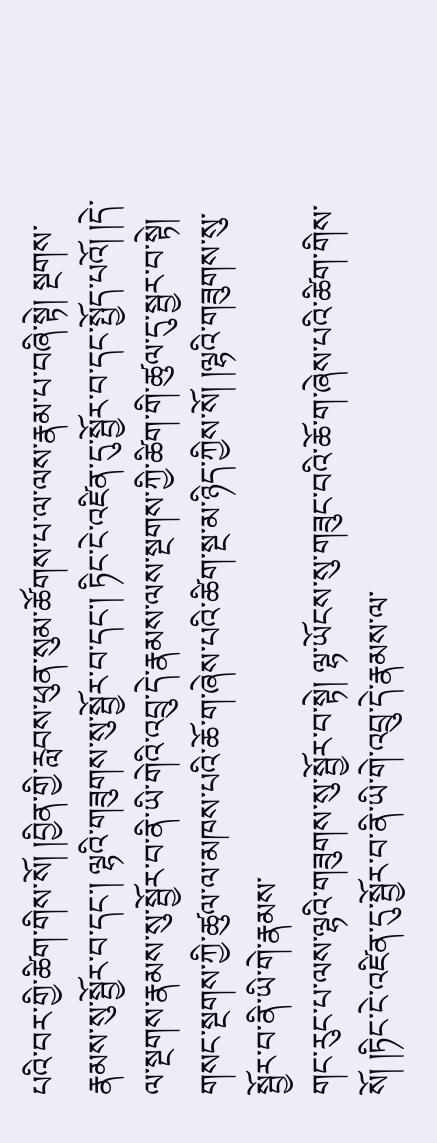པའི་བར་གྱི་ཚིག་གིས་སོ། །བྱིན་གྱི་རླབས་ཕུན་སུམ་ཚོགས་པ་ལ་ལས་རྣམ་པ་བཞི་སྟེ། སྔགས་རྣམས་སུ་སྦྱོར་བ་དང་། ལྷའི་གཟུགས་སུ་སྦྱོར་བ་དང་། ཏིང་ངེ་འཛིན་དུ་སྦྱོར་བ་དང་སྤྱོད་པའོ། །དེ་ལ་སྔགས་རྣམས་སུ་སྦྱོར་བ་ནི་ཡི་གེའི་འབྲུ་དེ་རྣམས་ལས་སྔགས་ཀྱི་ཚིག་གི་ཚུལ་དུ་སྦྱར་བ་སྟེ། གསང་སྔགས་ཀྱི་ཚུལ་ལ་མཁས་པའི་ཆོ་ག་ཞེས་པའི་ཚིག་སྔ་མ་ཉིད་ཀྱིས་སོ། །ལྷའི་གཟུགས་སུ་སྦྱོར་བ་ནི་ཡི་གེ་རྣམས་
གང་རུང་པ་ལས་ལྷའི་གཟུགས་སུ་སྦྱོར་བ་སྟེ། ལྷ་ཡོངས་སུ་གཟུང་བའི་ཆོ་ག་ཞེས་པའི་ཚིག་གིས་སོ། །ཏིང་ངེ་འཛིན་དུ་སྦྱོར་བ་ནི་ཡི་གེ་འབྲུ་དེ་རྣམས་ལ་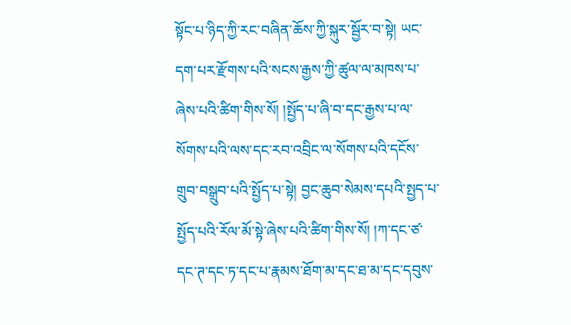སྟོང་པ་ཉིད་ཀྱི་རང་བཞིན་ཆོས་ཀྱི་སྐུར་སྦྱོར་བ་སྟེ། ཡང་དག་པར་རྫོགས་པའི་སངས་རྒྱས་ཀྱི་ཚུལ་ལ་མཁས་པ་ཞེས་པའི་ཚིག་གིས་སོ། །སྤྱོད་པ་ཞི་བ་དང་རྒྱས་པ་ལ་སོགས་པའི་ལས་དང་རབ་འབྲིང་ལ་སོགས་པའི་དངོས་གྲུབ་བསྒྲུབ་པའི་སྤྱོད་པ་སྟེ། བྱང་ཆུབ་སེམས་དཔའི་སྤྱད་པ་སྤྱོད་པའི་རོལ་མོ་སྟེ་ཞེས་པའི་ཚིག་གིས་སོ། །ཀ་དང་ཙ་དང་ཊ་དང་ཏ་དང་པ་རྣམས་ཐོག་མ་དང་ཐ་མ་དང་དབུས་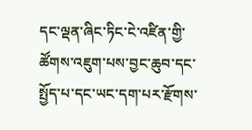དང་ལྡན་ཞིང་ཏིང་ངེ་འཛིན་གྱི་ཚོགས་འཇུག་པས་བྱང་ཆུབ་དང་སྤྱོད་པ་དང་ཡང་དག་པར་རྫོགས་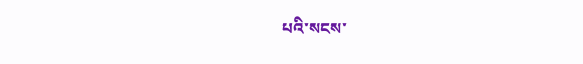པའི་སངས་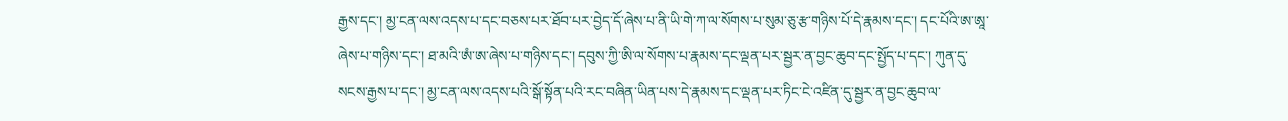རྒྱས་དང་། མྱ་ངན་ལས་འདས་པ་དང་བཅས་པར་ཐོབ་པར་བྱེད་དོ་ཞེས་པ་ནི་ཡི་གེ་ཀ་ལ་སོགས་པ་སུམ་ཅུ་རྩ་གཉིས་པོ་དེ་རྣམས་དང་། དང་པོའི་ཨ་ཨཱ་ཞེས་པ་གཉིས་དང་། ཐ་མའི་ཨཾ་ཨ་ཞེས་པ་གཉིས་དང་། དབུས་ཀྱི་ཨི་ལ་སོགས་པ་རྣམས་དང་ལྡན་པར་སྦྱར་ན་བྱང་ཆུབ་དང་སྤྱོད་པ་དང་། ཀུན་དུ་སངས་རྒྱས་པ་དང་། མྱ་ངན་ལས་འདས་པའི་སྒོ་སྟོན་པའི་རང་བཞིན་ཡིན་པས་དེ་རྣམས་དང་ལྡན་པར་ཏིང་ངེ་འཛིན་དུ་སྦྱར་ན་བྱང་ཆུབ་ལ་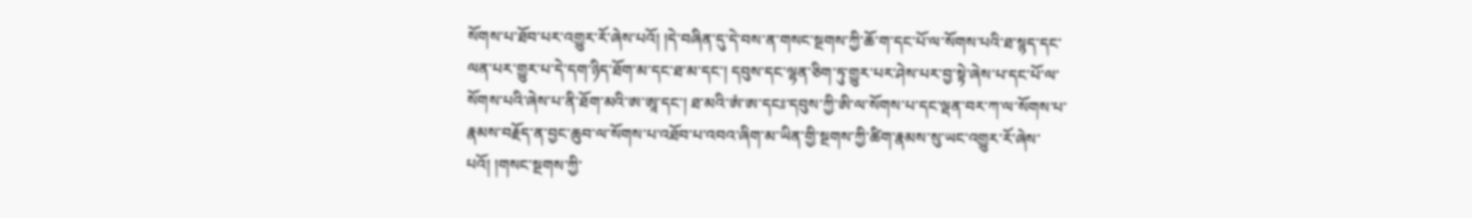སོགས་པ་ཐོབ་པར་འགྱུར་རོ་ཞེས་པའོ། །དེ་བཞིན་དུ་དེ་བས་ན་གསང་སྔགས་ཀྱི་ཆོ་ག་དང་པོ་ལ་སོགས་པའི་ཐ་སྙད་དང་ལན་པར་གྱུར་པ་དེ་དག་ཉིད་ཐོག་མ་དང་ཐ་མ་དང་། དབུས་དང་ལྷན་ཅིག་ཏུ་གྱུར་པར་ཤེས་པར་བྱ་སྟེ་ཞེས་པ་དང་པོ་ལ་སོགས་པའི་ཞེས་པ་ནི་ཐོག་མའི་ཨ་ཨཱ་དང་། ཐ་མའི་ཨཾ་ཨ་དངཿ་དབུས་ཀྱི་ཨི་ལ་སོགས་པ་དང་ལྡན་བར་ཀ་ལ་སོགས་པ་རྣམས་བརྗོད་ན་བྱང་ཆུབ་ལ་སོགས་པ་འཐོབ་པ་འབའ་ཞིག་མ་ཡིན་གྱི་སྔགས་ཀྱི་ཚིག་རྣམས་སུ་ཡང་འགྱུར་རོ་ཞེས་པའོ། །གསང་སྔགས་ཀྱི་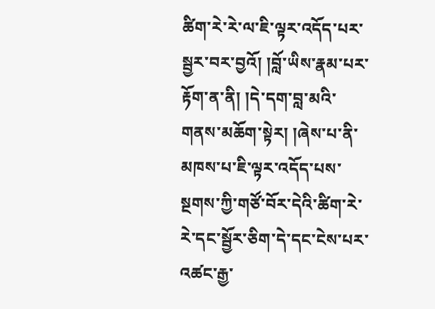ཚིག་རེ་རེ་ལ་ཇི་ལྟར་འདོད་པར་སྦྱར་བར་བྱའོ། །བློ་ཡིས་རྣམ་པར་རྟོག་ན་ནི། །དེ་དག་བླ་མའི་གནས་མཆོག་སྟེར། །ཞེས་པ་ནི་མཁས་པ་ཇི་ལྟར་འདོད་པས་སྔགས་ཀྱི་གཙོ་བོར་དེའི་ཚིག་རེ་རེ་དང་སྦྱོར་ཅིག་དེ་དང་ངེས་པར་འཚང་རྒྱ་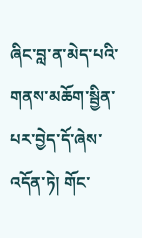ཞིང་བླ་ན་མེད་པའི་གནས་མཆོག་སྦྱིན་པར་བྱེད་དོ་ཞེས་འདོན་ཏེ། གོང་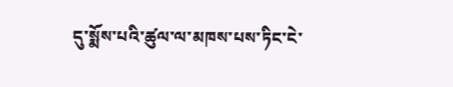དུ་སྨོས་པའི་ཚུལ་ལ་མཁས་པས་ཏིང་ངེ་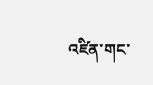འཛིན་གང་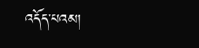འདོད་པའམ།